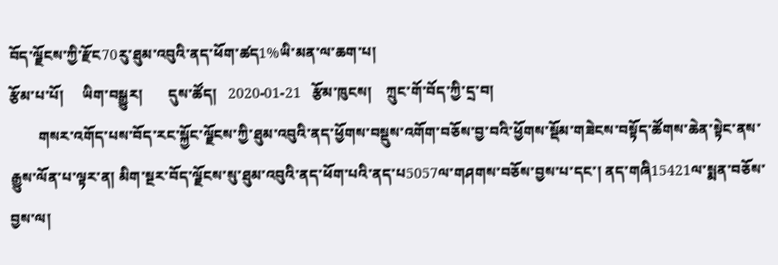བོད་ལྗོངས་ཀྱི་རྫོང70རུ་ཐུམ་འབུའི་ནད་ཕོག་ཚད1%ཡི་མན་ལ་ཆག་པ།
རྩོམ་པ་པོ།     ཡིག་བསྒྱུར།       དུས་ཚོད།   2020-01-21   རྩོམ་ཁུངས།    ཀྲུང་གོ་བོད་ཀྱི་དྲ་བ།
        གསར་འགོད་པས་བོད་རང་སྐྱོང་ལྗོངས་ཀྱི་ཐུམ་འབུའི་ནད་ཕྱོགས་བསྡུས་འགོག་བཅོས་བྱ་བའི་ཕྱོགས་སྡོམ་གཟེངས་བསྟོད་ཚོགས་ཆེན་སྟེང་ནས་རྒྱུས་ལོན་པ་ལྟར་ན། མིག་སྔར་བོད་ལྗོངས་སུ་ཐུམ་འབུའི་ནད་ཕོག་པའི་ནད་པ5057ལ་གཤགས་བཅོས་བྱས་པ་དང་། ནད་གཞི15421ལ་སྨན་བཅོས་བྱས་ལ།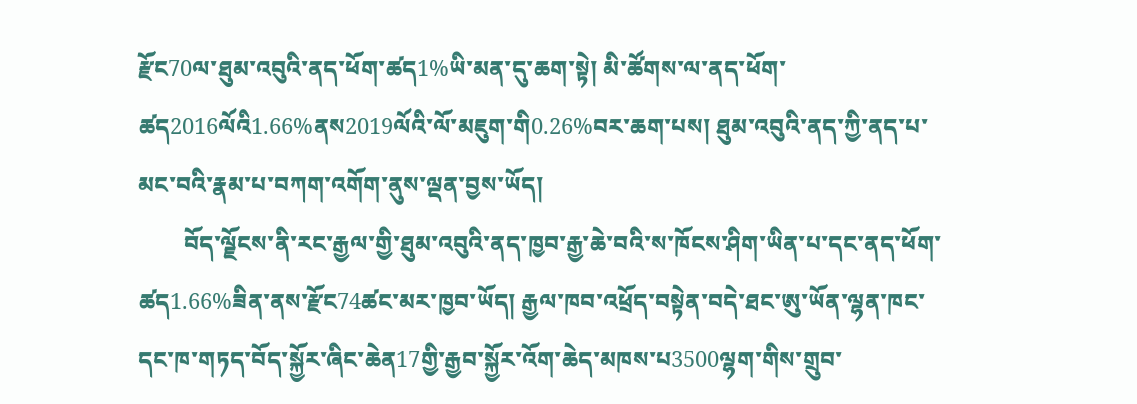རྫོང70ལ་ཐུམ་འབུའི་ནད་ཕོག་ཚད1%ཡི་མན་དུ་ཆག་སྟེ། མི་ཚོགས་ལ་ནད་ཕོག་ཚད2016ལོའི1.66%ནས2019ལོའི་ལོ་མཇུག་གི0.26%བར་ཆག་པས། ཐུམ་འབུའི་ནད་ཀྱི་ནད་པ་མང་བའི་རྣམ་པ་བཀག་འགོག་ནུས་ལྡན་བྱས་ཡོད།
        བོད་ལྗོངས་ནི་རང་རྒྱལ་གྱི་ཐུམ་འབུའི་ནད་ཁྱབ་རྒྱ་ཆེ་བའི་ས་ཁོངས་ཤིག་ཡིན་པ་དང་ནད་ཕོག་ཚད1.66%ཟིན་ནས་རྫོང74ཚང་མར་ཁྱབ་ཡོད། རྒྱལ་ཁབ་འཕྲོད་བསྟེན་བདེ་ཐང་ཨུ་ཡོན་ལྷན་ཁང་དང་ཁ་གཏད་བོད་སྐྱོར་ཞིང་ཆེན17གྱི་རྒྱབ་སྐྱོར་འོག་ཆེད་མཁས་པ3500ལྷག་གིས་གྲུབ་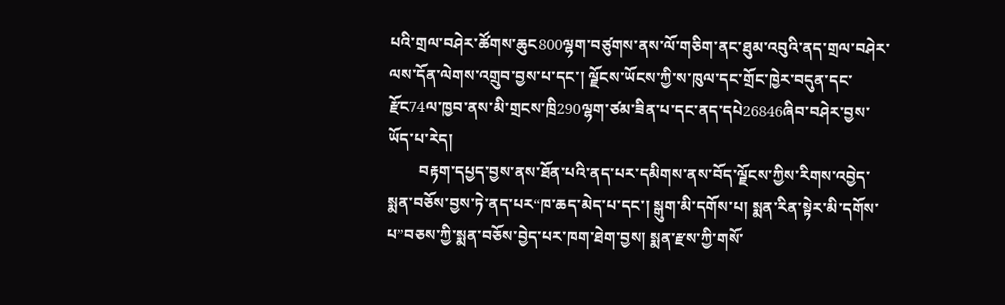པའི་གྲལ་བཤེར་ཚོགས་ཆུང800ལྷག་བཙུགས་ནས་ལོ་གཅིག་ནང་ཐུམ་འབུའི་ནད་གྲལ་བཤེར་ལས་དོན་ལེགས་འགྲུབ་བྱས་པ་དང་། ལྗོངས་ཡོངས་ཀྱི་ས་ཁུལ་དང་གྲོང་ཁྱེར་བདུན་དང་རྫོང74ལ་ཁྱབ་ནས་མི་གྲངས་ཁྲི290ལྷག་ཙམ་ཟིན་པ་དང་ནད་དཔེ26846ཞིབ་བཤེར་བྱས་ཡོད་པ་རེད།
        བརྟག་དཔྱད་བྱས་ནས་ཐོན་པའི་ནད་པར་དམིགས་ནས་བོད་ལྗོངས་ཀྱིས་རིགས་འབྱེད་སྨན་བཅོས་བྱས་ཏེ་ནད་པར“ཁ་ཆད་མེད་པ་དང་། སྒུག་མི་དགོས་པ། སྨན་རིན་སྟེར་མི་དགོས་པ”བཅས་ཀྱི་སྨན་བཅོས་བྱེད་པར་ཁག་ཐེག་བྱས། སྨན་རྫས་ཀྱི་གསོ་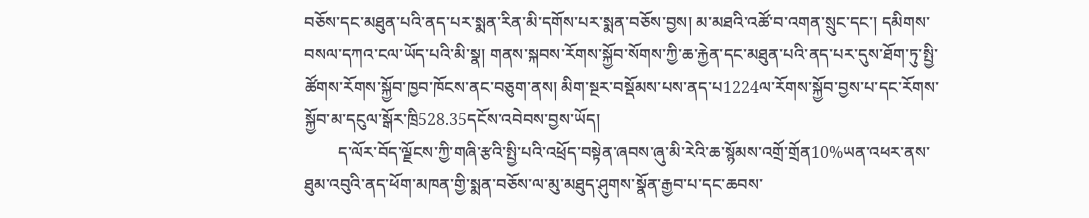བཅོས་དང་མཐུན་པའི་ནད་པར་སྨན་རིན་མི་དགོས་པར་སྨན་བཅོས་བྱས། མ་མཐའི་འཚོ་བ་འགན་སྲུང་དང་། དམིགས་བསལ་དཀའ་ངལ་ཡོད་པའི་མི་སྣ། གནས་སྐབས་རོགས་སྐྱོབ་སོགས་ཀྱི་ཆ་རྐྱེན་དང་མཐུན་པའི་ནད་པར་དུས་ཐོག་ཏུ་སྤྱི་ཚོགས་རོགས་སྐྱོབ་ཁྱབ་ཁོངས་ནང་བཅུག་ནས། མིག་སྔར་བསྡོམས་པས་ནད་པ1224ལ་རོགས་སྐྱོབ་བྱས་པ་དང་རོགས་སྐྱོབ་མ་དངུལ་སྒོར་ཁྲི528.35དངོས་འབེབས་བྱས་ཡོད།
        ད་ལོར་བོད་ལྗོངས་ཀྱི་གཞི་རྩའི་སྤྱི་པའི་འཕྲོད་བསྟེན་ཞབས་ཞུ་མི་རེའི་ཆ་སྙོམས་འགྲོ་གྲོན10%ཡན་འཕར་ནས་ཐུམ་འབུའི་ནད་ཕོག་མཁན་གྱི་སྨན་བཅོས་ལ་མུ་མཐུད་ཤུགས་སྣོན་རྒྱབ་པ་དང་ཆབས་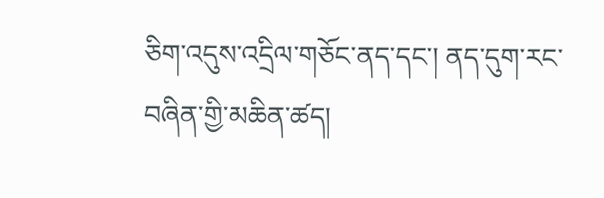ཅིག་འདུས་འདྲིལ་གཅོང་ནད་དང་། ནད་དུག་རང་བཞིན་གྱི་མཆིན་ཚད།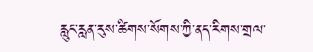རླུང་རླན་རུས་ཚིགས་སོགས་ཀྱི་ནད་རིགས་གྲལ་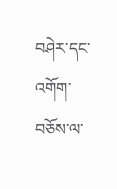བཤེར་དང་འགོག་བཅོས་ལ་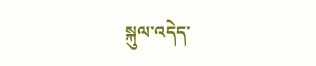སྐུལ་འདེད་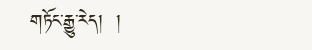གཏོང་རྒྱུ་རེད།  །